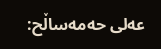عه‌لی‌ حه‌مه‌ساڵح: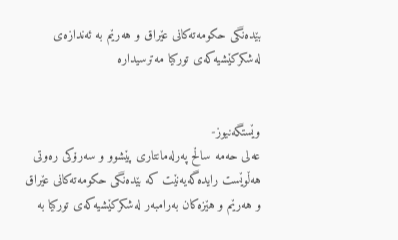بێده‌نگی‌ حكومه‌ته‌كانی‌ عێراق و هه‌رێم به‌ ئه‌ندازه‌ی له‌شكركێشیه‌كه‌ی‌ توركیا مه‌ترسیداره‌


وێستگه‌نیوز-
عه‌لی‌ حه‌مه‌ ساڵح په‌رله‌مانتاری‌ پێشوو و سه‌رۆكی‌ ره‌وتی‌ هه‌ڵوێست رایده‌گه‌یه‌نێت كه‌ بێده‌نگی‌ حكومه‌ته‌كانی‌ عێراق و هه‌رێم و هێزه‌كان به‌رامبه‌ر له‌شكركێشیه‌كه‌ی‌ توركیا به‌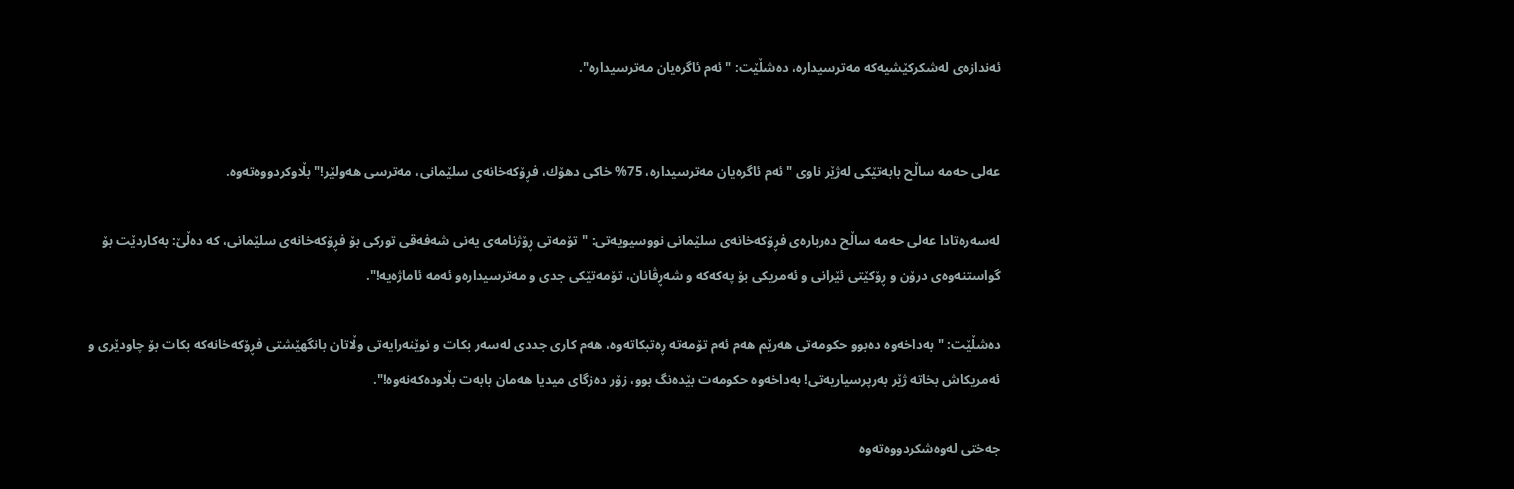ئه‌ندازه‌ی له‌شكركێشیه‌كه‌ مه‌ترسیداره‌، ده‌شڵێت: "ئه‌م ئاگره‌یان مه‌ترسیداره‌".


عه‌لی‌ حه‌مه‌ ساڵح بابه‌تێكی‌ له‌ژێر ناوی‌ "ئه‌م ئاگره‌یان مه‌ترسیداره‌، 75% خاكی دهۆك، فڕۆكه‌خانه‌ی سلێمانی، مه‌ترسی هه‌ولێر!" بڵاوكردووه‌ته‌وه‌.

له‌سه‌ره‌تادا عه‌لی‌ حه‌مه‌ ساڵح ده‌رباره‌ی‌ فڕۆكه‌خانه‌ی سلێمانی نووسیویه‌تی‌: "تۆمه‌تی ڕۆژنامه‌ی یه‌نی شه‌فه‌قی توركی بۆ فڕۆكه‌خانه‌ی سلێمانی، كه‌ ده‌ڵێ: به‌كاردێت بۆ گواستنه‌وه‌ی درۆن و ڕۆكێتی ئێرانی و ئه‌مریكی بۆ په‌كه‌كه‌ و شه‌ڕڤانان، تۆمه‌تێكی جدی و مه‌ترسیداره‌و ئه‌مه‌ ئاماژه‌یه‌!".

ده‌شڵێت: "به‌داخه‌وه‌ ده‌بوو حكومه‌تی هه‌رێم هه‌م ئه‌م تۆمه‌ته‌ ڕه‌تبكاته‌وه‌، هه‌م كاری جددی له‌سه‌ر بكات و نوێنه‌رایه‌تی وڵاتان بانگهێشتی فڕۆكه‌خانه‌كه‌ بكات بۆ چاودێری و ئه‌مریكاش بخاته‌ ژێر به‌رپرسیاریه‌تی! به‌داخه‌وه‌ حكومه‌ت بێده‌نگ بوو، زۆر ده‌زگای میدیا هه‌مان بابه‌ت بڵاوده‌كه‌نه‌وه‌!".

جه‌ختی‌ له‌وه‌شكردووه‌ته‌وه‌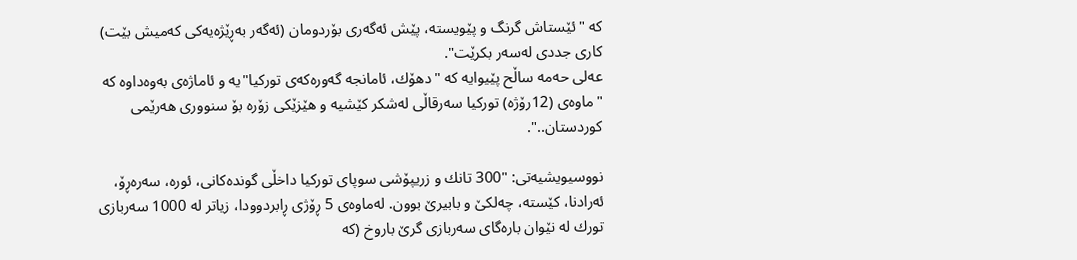كه‌ "ئێستاش گرنگ و پێویسته‌، پێش ئه‌گه‌ری بۆردومان (ئه‌گه‌ر به‌ڕێژه‌یه‌كی كه‌میش بێت) كاری جددی له‌سه‌ر بكرێت".
عه‌لی‌ حه‌مه‌ ساڵح پێیوایه‌ كه‌ "دهۆك، ئامانجه‌ گه‌وره‌كه‌ی توركیا"یه‌ و ئاماژه‌ی‌ به‌وه‌داوه‌ كه‌ "ماوه‌ی (12رۆژه‌) توركیا سه‌رقاڵی له‌شكر كێشیه‌ و هێزێكی زۆره‌ بۆ سنووری هه‌رێمی كوردستان..".

نووسیویشیه‌تی‌: "300 تانك و زریپۆشی سوپای توركیا داخڵی گونده‌كانی، ئوره‌، سه‌ره‌ڕۆ، ئه‌رادنا، كێسته‌، چه‌لكێ و بابیرێ بوون. له‌ماوه‌ی 5 ڕۆژی ڕابردوودا، زیاتر له‌ 1000 سه‌ربازی تورك له‌ نێوان باره‌گای سه‌ربازی گرێ باروخ (كه‌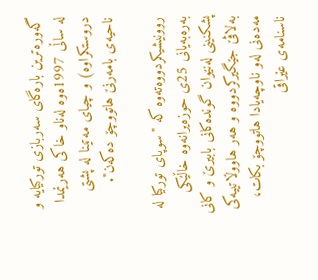گه‌وره‌ترین باره‌گای سه‌ربازی توركیایه‌ و له‌ ساڵی 1997ه‌وه‌ له‌ناو خاكی هه‌رێمدا دروستكراوه‌) و چیای مه‌تینا له‌ پشتی ناحیه‌ی بامه‌رنێ هاتووچۆ ده‌كه‌ن".

روونیشیكردووه‌ته‌وه‌ كه‌ "سوپای توركیا له‌ به‌ره‌به‌یانی 25ی حوزه‌یرانه‌وه‌ خاڵێكی پشكنینی له‌نێوان گونده‌كانی بابیرێ و كانی به‌لاڤێ جێگیركردووه‌ و هه‌ر هاووڵاتییه‌كی مه‌ده‌نی له‌و ناوچه‌یادا هاتووچۆ بكات، ناسنامه‌ی عێراقی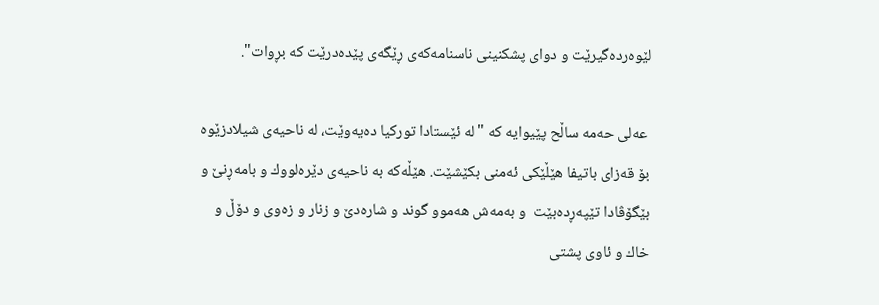لێوه‌رده‌گیرێت و دوای پشكنینی ناسنامه‌كه‌ی ڕێگه‌ی پێده‌درێت كه‌ بڕوات".

 عه‌لی‌ حه‌مه‌ ساڵح پێیوایه‌ كه‌ "له‌ ئێستادا توركیا ده‌یه‌وێت، له‌ ناحیه‌ی شیلادزێوه‌ بۆ قه‌زای باتیفا هێڵێكی ئه‌منی بكێشێت. هێڵه‌كه‌ به‌ ناحیه‌ی دێره‌لووك و بامه‌ڕنێ و بێگۆڤادا تێپه‌ڕده‌بێت  و به‌مه‌ش هه‌موو گوند و شاره‌دێ و زنار و زه‌وی و دۆڵ و خاك و ئاوی پشتی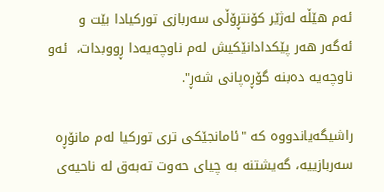ئه‌م هێڵه‌ له‌ژێر كۆنتڕۆڵی سه‌ربازی توركیادا بێت و ئه‌گه‌ر هه‌ر پێكدادانێكیش له‌م ناوچه‌یه‌دا ڕووبدات،  ئه‌و ناوچه‌یه‌ ده‌بنه‌ گۆڕه‌پانی شه‌ڕ".

راشیگه‌یاندووه‌ كه‌ "ئامانجێكی تری توركیا له‌م مانۆڕه‌ سه‌ربازییه‌، گه‌یشتنه‌ به‌ چیای حه‌وت ته‌به‌ق له‌ ناحیه‌ی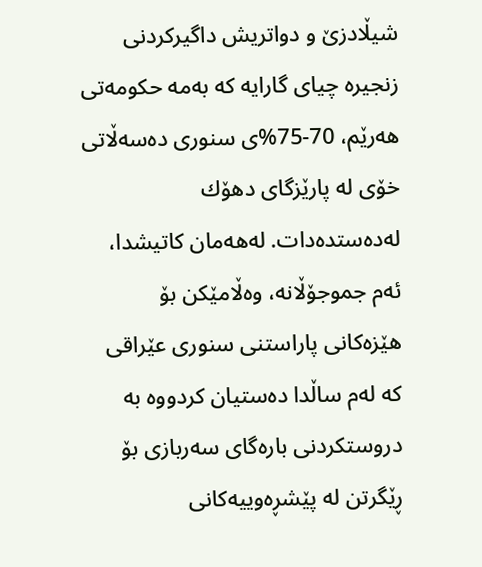شیڵادزێ و دواتریش داگیركردنی زنجیره‌ چیای گارایه‌ كه‌ به‌مه‌ حكومه‌تی هه‌رێم، 70-75%ی سنوری ده‌سه‌ڵاتی خۆی له‌ پارێزگای دهۆك له‌ده‌ستده‌دات. له‌هه‌مان كاتیشدا، ئه‌م جموجۆڵانه‌، وه‌ڵامێكن بۆ هێزه‌كانی پاراستنی سنوری عێراقی كه‌ له‌م ساڵدا ده‌ستیان كردووه‌ به‌ دروستكردنی باره‌گای سه‌ربازی بۆ ڕێگرتن له‌ پێشڕه‌وییه‌كانی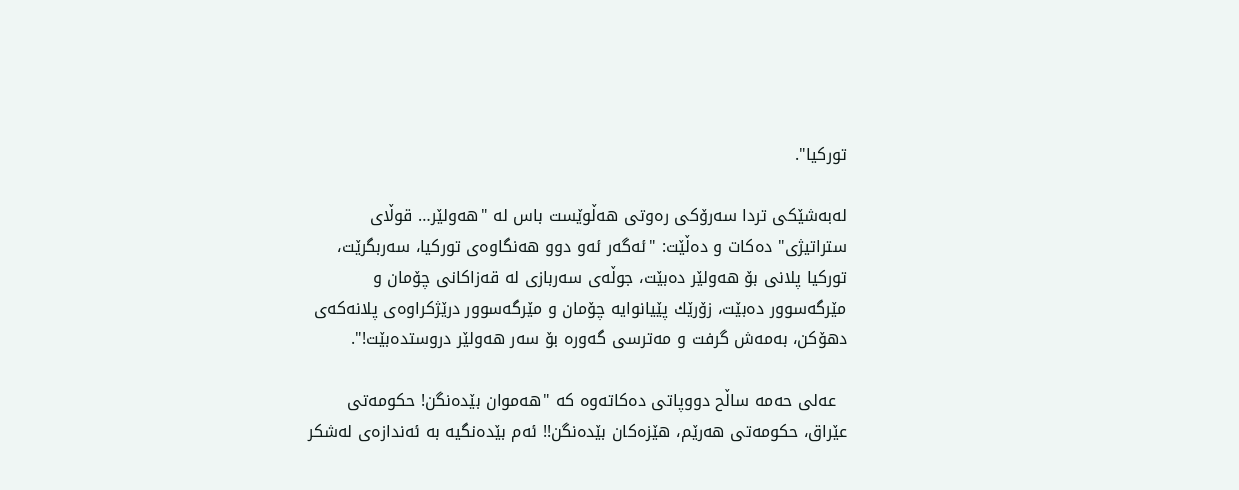توركیا".

له‌به‌شێكی‌ تردا سه‌رۆكی‌ ره‌وتی‌ هه‌ڵوێست باس له‌ "هه‌ولێر… قوڵای ستراتیژی" ده‌كات و ده‌ڵێت: "ئه‌گه‌ر ئه‌و دوو هه‌نگاوه‌ی توركیا، سه‌ربگرێت، توركیا پلانی بۆ هه‌ولێر ده‌بێت، جوڵه‌ی سه‌ربازی له‌ قه‌زاكانی چۆمان و مێرگه‌سوور ده‌بێت، زۆرێك پێیانوایه‌ چۆمان و مێرگه‌سوور درێژكراوه‌ی پلانه‌كه‌ی دهۆكن، به‌مه‌ش گرفت و مه‌ترسی گه‌وره‌ بۆ سه‌ر هه‌ولێر دروستده‌بێت!".

  عه‌لی‌ حه‌مه‌ ساڵح دووپاتی‌ ده‌كاته‌وه‌ كه‌ "هه‌موان بێده‌نگن! حكومه‌تی عێراق، حكومه‌تی هه‌رێم، هێزه‌كان بێده‌نگن!! ئه‌م بێده‌نگیه‌ به‌ ئه‌ندازه‌ی له‌شكر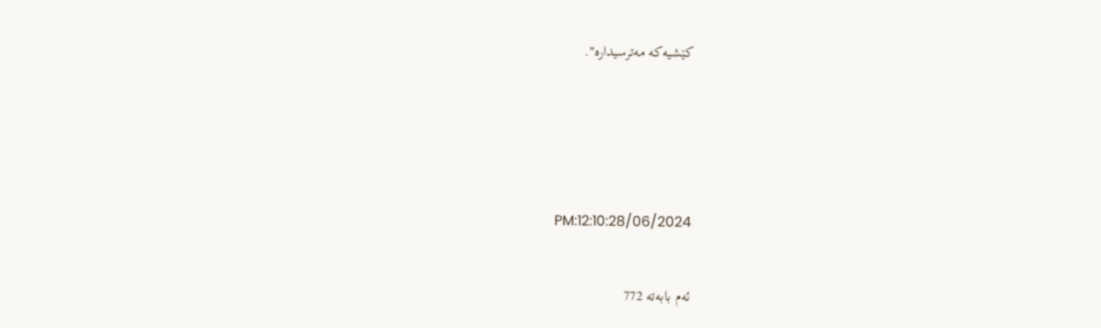كێشیه‌كه‌ مه‌ترسیداره‌".






PM:12:10:28/06/2024


ئه‌م بابه‌ته 772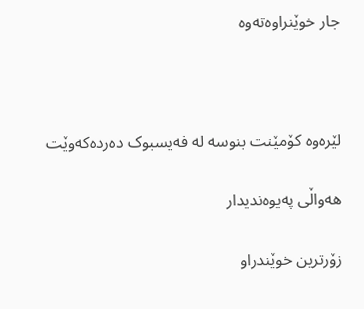جار خوێنراوه‌ته‌وه‌‌



لێرەوە کۆمێنت بنوسە لە فەیسبوک دەردەکەوێت

هەواڵی پەیوەندیدار

زۆرترین خوێندراو